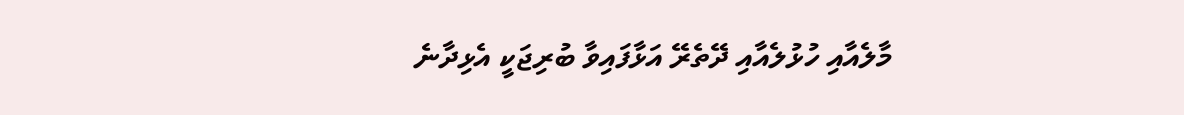މާލެއާއި ހުޅުލެއާއި ދޭތެރޭ އަޅާފައިވާ ބުރިޖަކީ އެޅިދާނެ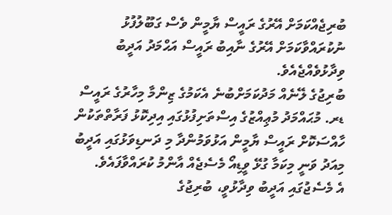ބުރިޖެއްކަމަށް އޭރުގެ ރައީސް ޔާމީން ވެސް ގަބޫލުފުޅު ނުކުރައްވާކަމަށް އޭރުގެ ނާއިބު ރައީސް އަޙްމަދު އަދީބު ވިދާޅުވެއްޖެއެވެ.
ބުރިޖުގެ ލޭނެއް މަދުކަމަށްބުނެ އެކަމުގެ ޒިންމާ މިހާރުގެ ރައީސް ޑރ. މުޙައްމަދު މުޢިއްޒުގެ އިސްތަށިފުޅުގައި އިދިކޮޅު ފަރާތްތަކުން ހާއްސަކޮށް ރައީސް ޔާމީން އަޅުވަމުންދާ މި ދަނޑިވަޅުގައި އަދީބު މިއަދު ވަނީ މިކަމާ ގުޅޭ ވީޑިއޯ މެސެޖެއް އާންމު ކުރައްވާފައެވެ.
އެ މެސެޖުގައި އަދީބު ވިދާޅުވީ، ބުރިޖުގެ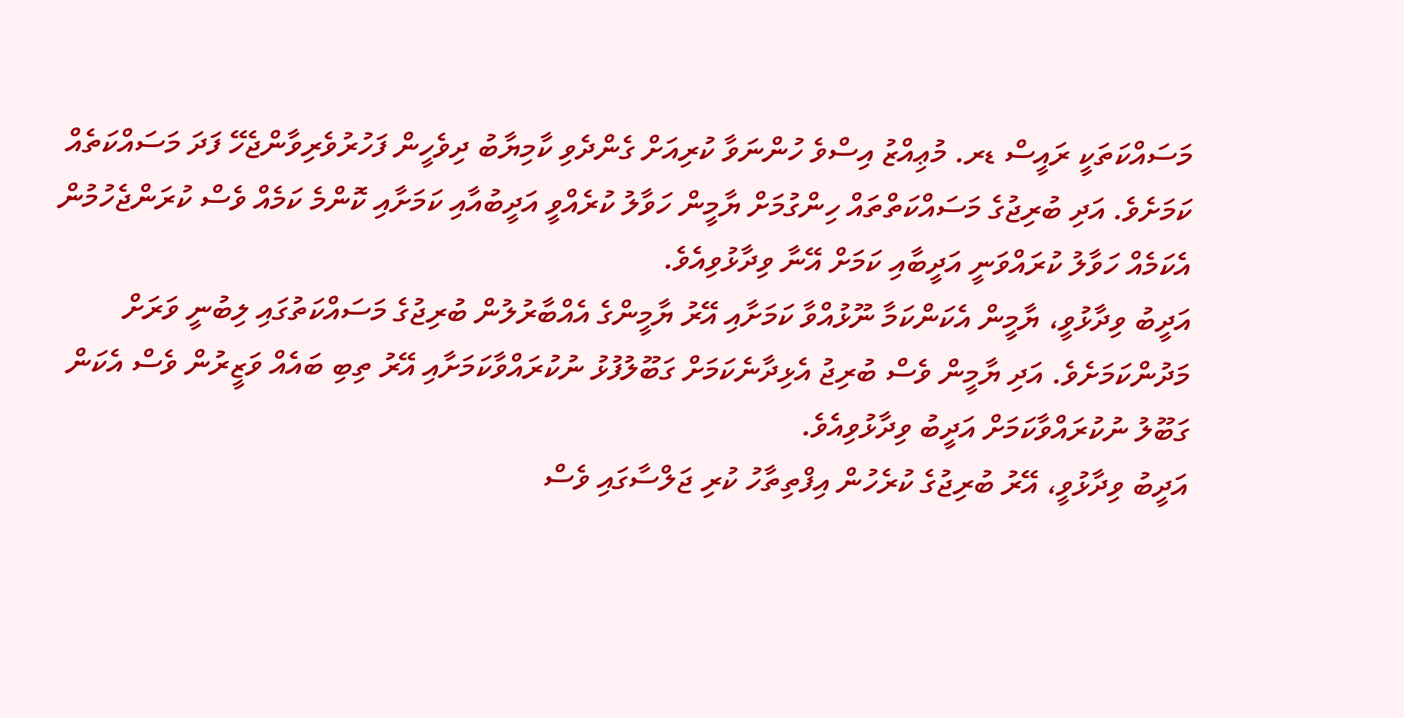މަސައްކަތަކީ ރައީސް ޑރ. މުޢިއްޒު އިސްވެ ހުންނަވާ ކުރިއަށް ގެންދެވި ކާމިޔާބު ދިވެހީން ފަހުރުވެރިވާންޖެހޭ ފަދަ މަސައްކަތެއް ކަމަށެވެ. އަދި ބުރިޖުގެ މަސައްކަތްތައް ހިންގުމަށް ޔާމީން ހަވާލު ކުރެއްވީ އަދީބުއާއި ކަމަށާއި ކޮންމެ ކަމެއް ވެސް ކުރަންޖެހުމުން އެކަމެއް ހަވާލު ކުރައްވަނީ އަދީބާއި ކަމަށް އޭނާ ވިދާޅުވިއެވެ.
އަދީބު ވިދާޅުވީ، ޔާމީން އެކަންކަމާ ނޫޅުއްވާ ކަމަށާއި އޭރު ޔާމީންގެ އެއްބާރުލުން ބުރިޖުގެ މަސައްކަތުގައި ލިބުނީ ވަރަށް މަދުންކަމަށެވެ. އަދި ޔާމީން ވެސް ބުރިޖު އެޅިދާނެކަމަށް ގަބޫލުފުޅު ނުކުރައްވާކަމަށާއި އޭރު ތިބި ބައެއް ވަޒީރުން ވެސް އެކަން ގަބޫލު ނުކުރައްވާކަމަށް އަދީބު ވިދާޅުވިއެވެ.
އަދީބު ވިދާޅުވީ، އޭރު ބުރިޖުގެ ކުރެހުން އިފްތިތާހު ކުރި ޖަލްސާގައި ވެސް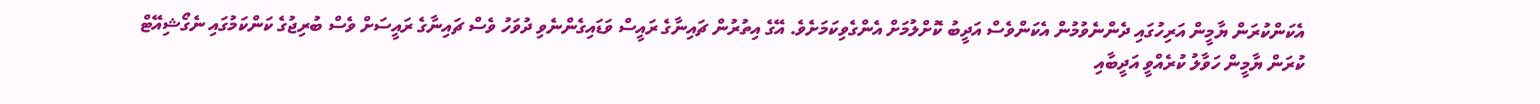އެކަންކުރަން ޔާމީން އަރިހުގައި ދެންނެވުމުން އެކަންވެސް އަދީބު ކޮށްލުމަށް އެންގެވިކަމަށެވެ. އޭގެ އިތުރުން ޗައިނާގެ ރައީސް ވަޑައިގެންނެވި ދުވަހު ވެސް ޗައިނާގެ ރައީސަށް ވެސް ބުރިޖުގެ ކަންކަމުގައި ނެގޯޝިއޭޓް ކުރަން ޔާމީން ހަވާލު ކުރެއްވީ އަދީބާއި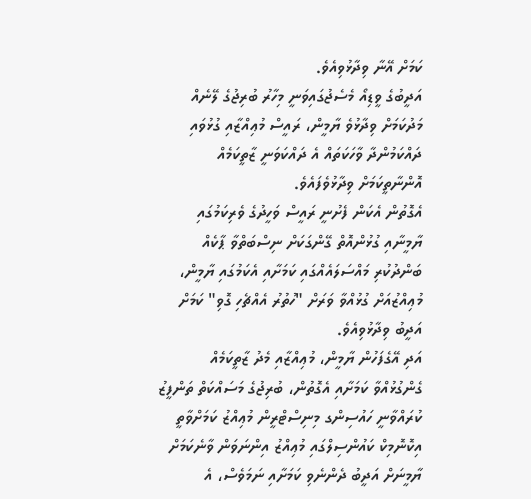ކަމަށް އޭނާ ވިދާޅުވިއެވެ.
އަދީބުގެ ވީޑިއޯ މެސެޖުގައިވަނީ މިހާރު ބުރިޖުގެ ލޭނެއް މަދުކަމަށް ވިދާޅުވެ ޔާމީން، ރައީސް މުޢިއްޒާއި ގުޅުވައި ދައްކަމުންދާ ވާހަކަތައް އެ ދައްކަވަނީ ޒާތީކަމެއް އޮންނާތީކަމަށް ވިދާޅުވެފައެވެ.
އެގޮތުން އެކަން ފެށުނީ ރައީސް ވަހީދުގެ ވެރިކަމުގައި ޔާމީނާއި ގުޅުންއޮތް ގޭންގަކަށް ނިސްބަތްވާ ޕާކެއް ބަންދުކުރި މައްސަލައެއްގައި ކަމަށާއި އެކަމުގައި ޔާމީން، މުޢިއްޒުއަށް ގުޅުއްވާ ވަރަށް "ހުތުރު އެއްޗެހި ގޮވި" ކަމަށް އަދީބު ވިދާޅުވިއެވެ.
އަދި އޭގެފަހުން ޔާމީން، މުޢިއްޒާއި މެދު ޒާތީކަމެއް ގެންގުޅުއްވާ ކަމަށާއި އެގޮތުން، ބުރިޖުގެ މަސައްކަތް ތަންފީޒު ކުރައްވާނީ ހައުސިންގ މިނިސްޓްރީން މުޢިއްޒު ކަމަށްވާތީ އިކޮނޮމިކް ކައުންސިލްގައި މުޢިއްޒު އިންނަވަން ވާނެކަމަށް ޔާމީނަށް އަދީބު ދެންނެވި ކަމަށާއި ނަމަވެސް، އެ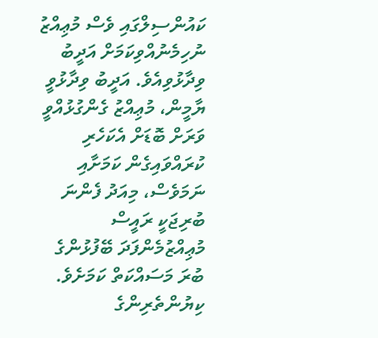ކައުންސިލްގައި ވެސް މުޢިއްޒު ނުހިމެނުއްވިކަމަށް އަދީބު ވިދާޅުވިއެވެ. އަދީބު ވިދާޅުވީ ޔާމީން، މުޢިއްޒު ގެންގުޅުއްވީ ވަރަށް ބޮޑަށް އެކަހެރި ކުރައްވައިގެން ކަމަށާއި ނަމަވެސް، މިއަދު ފެންނަ ބުރިޖަކީ ރައީސް މުޢިއްޒުމެންފަދަ ބޭފުޅުންގެ ބުރަ މަސައްކަތް ކަމަށެވެ.
ކިޔުންތެރިންގެ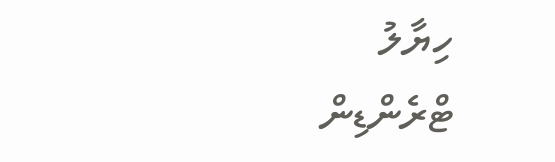ހިޔާލު
ޓްރެންޑިން